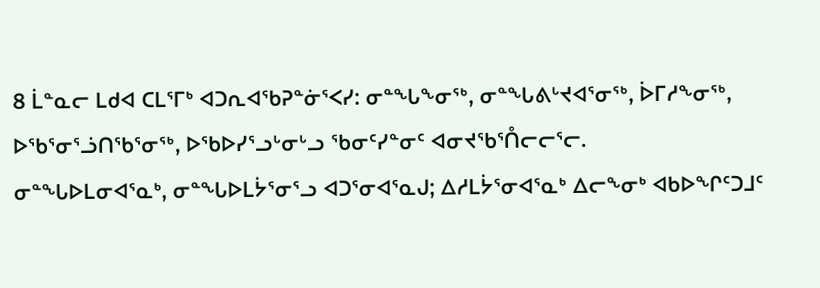8 ᒫᓐᓇᓕ ᒪᑯᐊ ᑕᒪᕐᒥᒃ ᐊᑐᕆᐊᖃᕈᓐᓃᕐᐸᓯ: ᓂᓐᖓᖕᓂᖅ, ᓂᓐᖓᕕᒡᔪᐊᕐᓂᖅ, ᐆᒥᓱᖕᓂᖅ, ᐅᖃᕐᓂᕐᓘᑎᖃᕐᓂᖅ, ᐅᖃᐅᓯᕐᓗᒡᓂᒡᓗ ᖃᓂᑦᓯᓐᓂᑦ ᐊᓂᔪᖃᕐᑍᓕᓕᕐᓕ.
ᓂᓐᖓᐅᒪᓂᐊᕐᓇᒃ, ᓂᓐᖓᐅᒪᔮᕐᓂᕐᓗ ᐊᑐᕐᓂᐊᕐᓇᒍ; ᐃᓱᒪᔮᕐᓂᐊᕐᓇᒃ ᐃᓕᖕᓂᒃ ᐊᑲᐅᖏᑦᑐᒧᑦ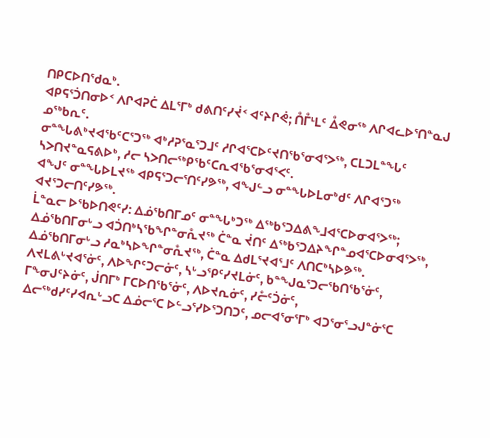ᑎᑭᑕᐅᑎᖁᓇᒃ.
ᐊᑭᕋᕐᑑᑎᓂᐅᑉ ᐱᒋᐊᕈᑖ ᐃᒪᕐᒥᒃ ᑯᕕᑎᑦᓯᔫᑉ ᐊᑦᔨᒋᕚ; ᑍᒤᒻᒪᑦ ᐂᕙᓂᖅ ᐱᒋᐊᓚᐅᕐᑎᓐᓇᒍ ᓄᖅᑲᕆᑦ.
ᓂᓐᖓᕕᒃᔪᐊᖃᑦᑕᕐᑐᖅ ᐊᒃᓱᕈᕐᓇᕐᑐᒧᑦ ᓱᒋᐊᕐᑕᐅᑦᔪᑎᖃᕐᓂᐊᕐᐳᖅ, ᑕᒪᑐᒪᓐᖓᑦ ᓴᐳᑎᔪᓐᓇᕋᕕᐅᒃ, ᓱᓕ ᓴᐳᑎᓕᖅᑭᖃᑦᑕᕆᐊᖃᕐᓂᐊᕐᐸᑦ.
ᐊᖑᑦ ᓂᓐᖓᐅᒪᔪᖅ ᐊᑭᕋᕐᑐᓕᕐᑎᑦᓯᕗᖅ, ᐊᖑᓪᓗ ᓂᓐᖓᐅᒪᓂᒃᑯᑦ ᐱᒋᐊᕐᑐᖅ ᐊᔪᕐᑐᓕᑎᑦᓯᕗᖅ.
ᒫᓐᓇᓕ ᐅᖃᐅᑎᕙᑦᓯ: ᐃᓅᖃᑎᒥᓄᑦ ᓂᓐᖓᒃᑐᖅ ᐃᖅᑲᕐᑐᐃᕕᖕᒧᐊᕐᑕᐅᓂᐊᕐᐳᖅ; ᐃᓅᖃᑎᒥᓂᒡᓗ ᐊᑑᑎᒃᓴᖃᖏᓐᓂᕅᔪᖅ ᑖᓐᓇ ᔫᑎᑦ ᐃᖅᑲᕐᑐᐃᔨᖏᓐᓄᐊᕐᑕᐅᓂᐊᕐᐳᖅ, ᐃᓅᖃᑎᒥᓂᒡᓗ ᓱᓇᒃᓴᐅᖏᓐᓂᕅᔪᖅ, ᑖᓐᓇ ᐃᑯᒪᕐᔪᐊᕐᒧᑦ ᐱᑎᑕᒃᓴᐅᕗᖅ.
ᐱᔪᒪᕕᒡᔪᐊᕐᓃᑦ, ᐱᐅᖏᑦᑐᓕᓃᑦ, ᓴᒡᓗᕿᑦᓯᔪᒪᓃᑦ, ᑲᓐᖑᓇᕐᑐᓕᖃᑎᖃᕐᓃᑦ, ᒥᖕᓂᒍᑦᔨᓃᑦ, ᒎᑎᒥᒃ ᒥᑕᐅᑎᖃᕐᓃᑦ, ᐱᐅᔪᕆᓃᑦ, ᓯᓔᑦᑑᓃᑦ,
ᐃᓕᖅᑯᓯᑦᓯᐊᕆᒡᓗᑕ ᐃᓅᓕᕐᑕ ᐅᓪᓗᕐᓯᐅᕐᑐᑎᑐᑦ, ᓄᓕᐊᕐᓂᕐᒥᒃ ᐊᑐᕐᓂᕐᓗᒍᓐᓃᕐᑕ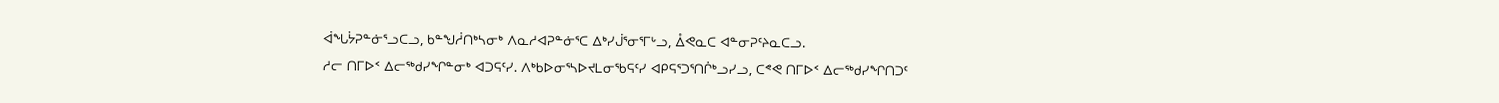ᐋᖓᔮᕈᓐᓃᕐᓗᑕᓗ, ᑲᓐᖑᓲᑎᒃᓴᓂᒃ ᐱᓇᓱᐊᕈᓐᓃᕐᑕ ᐃᒃᓯᒎᕐᓂᕐᒥᒡᓗ, ᐂᕙᓇᑕ ᐊᓐᓂᕈᑦᔨᓇᑕᓗ.
ᓱᓕ ᑎᒥᐅᑉ ᐃᓕᖅᑯᓯᖏᓐᓂᒃ ᐊᑐᕋᑦᓯ. ᐱᒃᑲᐅᓂᕐᓴᐅᔪᒪᓂᖃᕋᑦᓯ ᐊᑭᕋᕐᑐᕐᑎᒌᒃᓗᓯᓗ, ᑕᕝᕙ ᑎᒥᐅᑉ ᐃᓕᖅᑯᓯᖏᑎᑐᑦ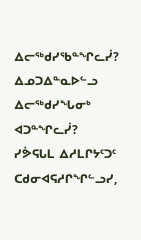ᐃᓕᖅᑯᓯᖃᓐᖏᓚᓰ? ᐃᓄᑐᐃᓐᓇᐅᓪᓗ ᐃᓕᖅᑯᓯᖓᓂᒃ ᐊᑐᓐᖏᓚᓰ?
ᓯᕘᕋᒐᒪ ᐃᓱᒪᒋᔭᑦᑐᑦ ᑕᑯᓂᐊᕋᓱᒋᖏᓪᓗᓯ,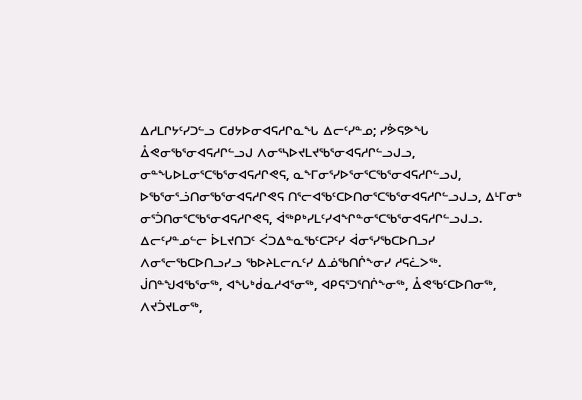ᐃᓱᒪᒋᔭᑦᓯᑐᓪᓗ ᑕᑯᔭᐅᓂᐊᕋᓱᒋᓇᖓ ᐃᓕᑦᓯᓐᓄ; ᓯᕘᕋᕗᖓ ᐂᕙᓂᖃᕐᓂᐊᕋᓱᒋᓪᓗᒍ ᐱᓂᕐᓴᐅᔪᒪᔪᖃᕐᓂᐊᕋᓱᒋᓪᓗᒍᓗ, ᓂᓐᖓᐅᒪᓂᕐᑕᖃᕐᓂᐊᕋᓱᒋᕙᕋ, ᓇᖕᒥᓂᕐᓯᐅᕐᓂᕐᑕᖃᕐᓂᐊᕋᓱᒋᓪᓗᒍ, ᐅᖃᕐᓂᕐᓘᑎᓂᖃᕐᓂᐊᕋᓱᒋᕙᕋ ᑎᕐᓕᐊᖃᑦᑕᐅᑎᓂᕐᑕᖃᕐᓂᐊᕋᓱᒋᓪᓗᒍᓗ, ᐃᒻᒥᓂᒃ ᓂᕐᑑᑎᓂᕐᑕᖃᕐᓂᐊᕋᓱᒋᕙᕋ, ᐋᖅᑭᒃᓯᒪᑦᓯᐊᖏᓐᓂᕐᑕᖃᕐᓂᐊᕋᓱᒋᓪᓗᒍᓗ.
ᐃᓕᑦᓯᓐᓄᓪᓕ ᐆᒪᔪᑎᑐᑦ ᐹᑐᐃᓐᓇᖃᑦᑕᕈᑦᓯ ᐋᓂᕐᓯᖃᑕᐅᑎᓗᓯ ᐱᓂᕐᓕᖃᑕᐅᑎᓗᓯᓗ ᖃᐅᔨᒪᓕᕆᑦᓯ ᐃᓅᖃᑎᒌᖕᓂᓯ ᓱᕋᓛᐳᖅ.
ᒎᑎᓐᖑᐊᖃᕐᓂᖅ, ᐊᖓᒃᑰᓇᓱᐊᕐᓂᖅ, ᐊᑭᕋᕐᑐᕐᑎᒌᖕᓂᖅ, ᐂᕙᖃᑦᑕᐅᑎᓂᖅ, ᐱᔪᑑᔪᒪᓂᖅ,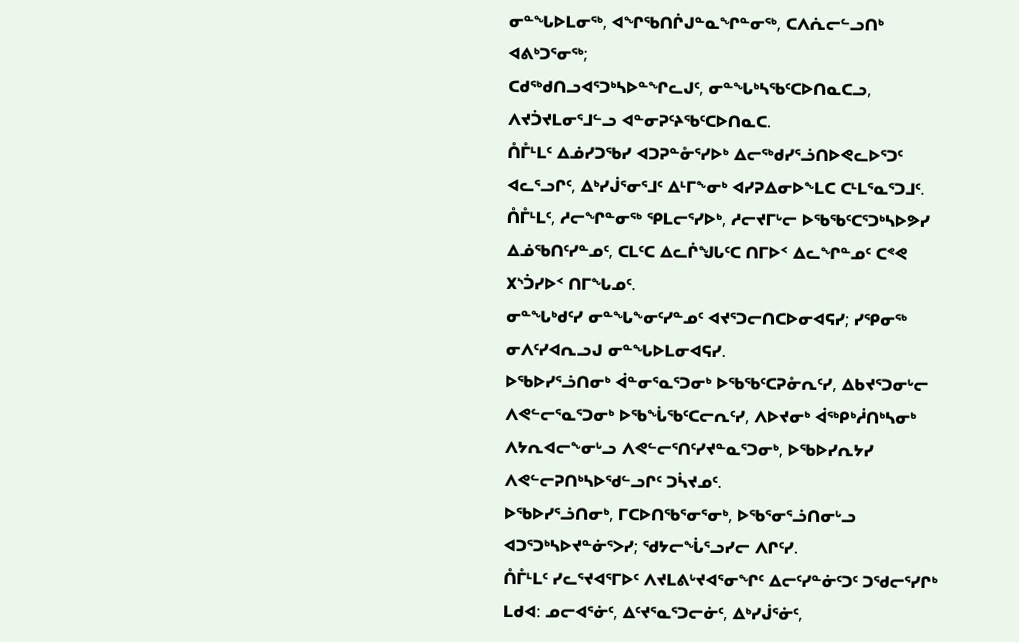ᓂᓐᖓᐅᒪᓂᖅ, ᐊᖏᖃᑎᒌᒍᓐᓇᖏᓐᓂᖅ, ᑕᐱᕇᓕᓪᓗᑎᒃ ᐊᕕᒃᑐᕐᓂᖅ;
ᑕᑯᖅᑯᑎᓗᐊᕐᑐᒃᓴᐅᓐᖏᓚᒍᑦ, ᓂᓐᖓᒃᓴᖃᑦᑕᐅᑎᓇᑕᓗ, ᐱᔪᑑᔪᒪᓂᕐᒧᓪᓗ ᐊᓐᓂᕈᑦᔨᖃᑦᑕᐅᑎᓇᑕ.
ᑍᒤᒻᒪᑦ ᐃᓅᓯᑐᖃᓯ ᐊᑐᕈᓐᓁᕐᓯᐅᒃ ᐃᓕᖅᑯᓯᕐᓘᑎᐅᕙᓚᐅᕐᑐᑦ ᐊᓚᕐᓗᒋᑦ, ᐃᒃᓯᒎᕐᓂᕐᒧᑦ ᐃᒻᒥᖕᓂᒃ ᐊᓯᕈᐃᓂᐅᖕᒪᑕ ᑕᒻᒪᕐᓇᕐᑐᒧᑦ.
ᑍᒤᒻᒪᑦ, ᓱᓕᖏᓐᓂᖅ ᕿᒪᓕᕐᓯᐅᒃ, ᓱᓕᔪᒥᒡᓕ ᐅᖃᖃᑦᑕᕐᑐᒃᓴᐅᕗᓯ ᐃᓅᖃᑎᑦᓯᓐᓄᑦ, ᑕᒪᑦᑕ ᐃᓚᒌᖑᒐᑦᑕ ᑎᒥᐅᑉ ᐃᓚᖏᓐᓄᑦ ᑕᕝᕙ ᙭ᔅᑑᓯᐅᑉ ᑎᒥᖓᓄᑦ.
ᓂᓐᖓᒃᑯᑦᓯ ᓂᓐᖓᖕᓂᑦᓯᓐᓄᑦ ᐊᔪᕐᑐᓕᑎᑕᐅᓂᐊᕋᓯ; ᓯᕿᓂᖅ ᓂᐱᑦᓯᐊᕆᓗᒍ ᓂᓐᖓᐅᒪᓂᐊᕋᓯ.
ᐅᖃᐅᓯᕐᓘᑎᓂᒃ ᐋᓐᓂᕐᓇᕐᑐᓂᒃ ᐅᖃᖃᑦᑕᕈᓁᕆᑦᓯ, ᐃᑲᔪᕐᑐᓂᒡᓕ ᐱᕙᓪᓕᕐᓇᕐᑐᓂᒃ ᐅᖃᖔᖃᑦᑕᓕᕆᑦᓯ, ᐱᐅᔪᓂᒃ ᐋᖅᑭᒃᓲᑎᒃᓴᓂᒃ ᐱᔭᕆᐊᓕᖕᓂᒡᓗ ᐱᕙᓪᓕᕐᑎᑦᓯᔪᓐᓇᕐᑐᓂᒃ, ᐅᖃᐅᓯᕆᔭᓯ ᐱᕙᓪᓕᕈᑎᒃᓴᐅᖁᓪᓗᒋᑦ ᑐᓵᔪᓄᑦ.
ᐅᖃᐅᓯᕐᓘᑎᓂᒃ, ᒥᑕᐅᑎᖃᕐᓂᕐᓂᒃ, ᐅᖃᕐᓂᕐᓘᑎᓂᒡᓗ ᐊᑐᕐᑐᒃᓴᐅᔪᓐᓃᕐᐳᓯ; ᖁᔭᓕᖔᕐᓗᓯᓕ ᐱᒋᑦᓯ.
ᑍᒤᒻᒪᑦ ᓯᓚᕐᔪᐊᕐᒥᐅᑦ ᐱᔪᒪᕕᒡᔪᐊᕐᓂᖏᑦ ᐃᓕᑦᓯᓐᓃᑦᑐᑦ ᑐᖁᓕᕐᓯᒋᒃ ᒪᑯᐊ: ᓄᓕᐊᕐᓃᑦ, ᐃᑦᔪᕐᓇᕐᑐᓕᓃᑦ, ᐃᒃᓯᒎᕐᓃᑦ,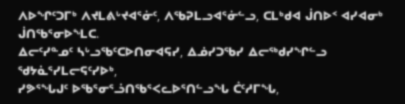ᐱᐅᖏᑦᑐᒥᒃ ᐱᔪᒪᕕᒡᔪᐊᕐᓃᑦ, ᐱᖃᕈᒪᓗᐊᕐᓃᓪᓗ, ᑕᒪᒃᑯᐊ ᒎᑎᐅᑉ ᐊᓯᐊᓂᒃ ᒎᑎᖃᕐᓂᐅᖕᒪᑕ.
ᐃᓕᑦᓯᓐᓄᑦ ᓴᒡᓗᖃᑦᑕᐅᑎᓂᐊᕋᓯ, ᐃᓅᓯᑐᖃᓯ ᐃᓕᖅᑯᓯᖏᓪᓗ ᖁᔭᓈᕐᓯᒪᓕᕋᑦᓯᐅᒃ,
ᓯᕗᕐᖓᒍᑦ ᐅᖃᕐᓂᕐᓘᑎᖃᕐᐸᓚᐅᕐᑎᓪᓗᖓ ᑖᑦᓱᒥᖓ,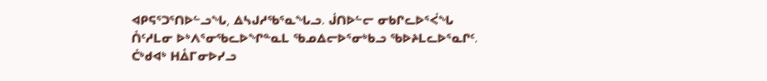ᐊᑭᕋᕐᑐᕐᑎᐅᓪᓗᖓ, ᐃᓴᒍᓱᖃᕐᓇᖓᓗ. ᒎᑎᐅᓪᓕ ᓂᑲᒋᓚᐅᕐᐹᖓ ᑍᑦᓱᒪᓂ ᐅᒃᐱᕐᓂᖃᓚᐅᖏᓐᓇᒪ ᖃᓄᐃᓕᐅᕐᓂᒃᑲᓗ ᖃᐅᔨᒪᓚᐅᕐᓇᒋᑦ.
ᑖᒃᑯᐊᒃ ᕼᐂᒥᓂᐅᓯᓗ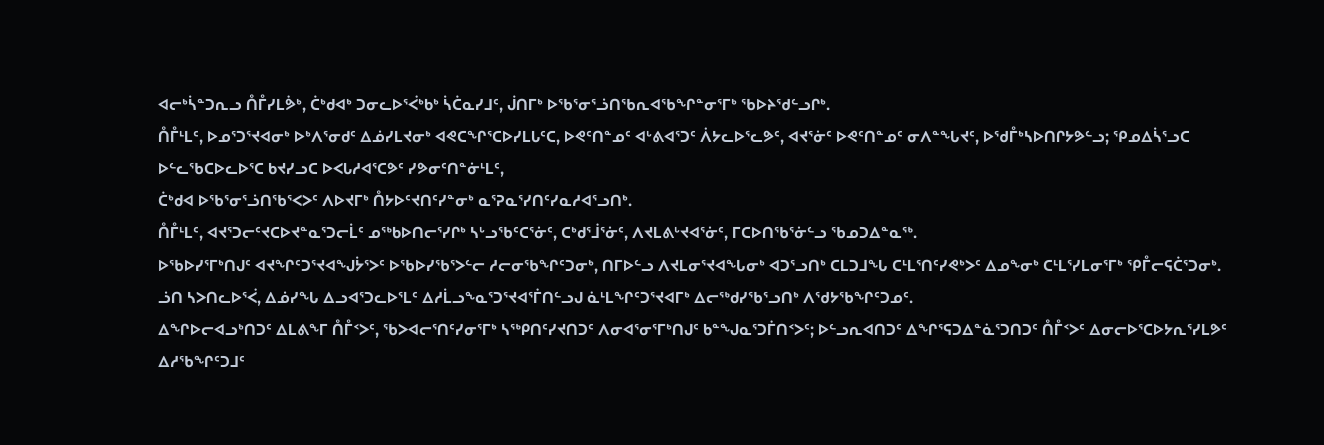ᐊᓕᒃᓵᓐᑐᕆᓗ ᑍᒤᓯᒪᕘᒃ, ᑖᒃᑯᐊᒃ ᑐᓂᓚᐅᕐᐹᒃᑲᒃ ᓵᑖᓇᓯᒧᑦ, ᒎᑎᒥᒃ ᐅᖃᕐᓂᕐᓘᑎᖃᕆᐊᖃᖏᓐᓂᕐᒥᒃ ᖃᐅᔨᖁᓪᓗᒋᒃ.
ᑍᒤᒻᒪᑦ, ᐅᓄᕐᑐᕐᔪᐊᓂᒃ ᐅᒃᐱᕐᓂᑯᑦ ᐃᓅᓯᒪᔪᓂᒃ ᐊᕙᑕᖏᕐᑕᐅᓯᒪᒐᑦᑕ, ᐅᕙᑦᑎᓐᓄᑦ ᐊᒡᕕᐊᕐᑐᑦ ᐲᔭᓚᐅᕐᓚᕗᑦ, ᐊᔪᕐᓃᑦ ᐅᕙᑦᑎᓐᓄᑦ ᓂᐱᓐᖓᔪᑦ, ᐅᖁᒤᒃᓴᐅᑎᒋᔭᕗᓪᓗ; ᕿᓄᐃᓵᕐᓗᑕ ᐅᓪᓚᖃᑕᐅᓚᐅᕐᑕ ᑲᔪᓯᓗᑕ ᐅᐸᒐᓱᐊᕐᑕᕗᑦ ᓯᕗᓂᑦᑎᓐᓃᒻᒪᑦ,
ᑖᒃᑯᐊ ᐅᖃᕐᓂᕐᓘᑎᖃᕐᐸᐳᑦ ᐱᐅᔪᒥᒃ ᑍᔭᐅᑦᔪᑎᑦᓯᓐᓂᒃ ᓇᕐᕈᓇᕐᓯᑎᑦᓯᓇᓱᐊᕐᓗᑎᒃ.
ᑍᒤᒻᒪᑦ, ᐊᔪᕐᑐᓕᑦᔪᑕᐅᔪᓐᓇᕐᑐᓕᒫᑦ ᓄᖅᑲᐅᑎᓕᕐᓯᒋᒃ ᓴᒡᓗᖃᑦᑕᕐᓃᑦ, ᑕᒃᑯᕐᒨᕐᓃᑦ, ᐱᔪᒪᕕᒡᔪᐊᕐᓃᑦ, ᒥᑕᐅᑎᖃᕐᓃᓪᓗ ᖃᓄᑐᐃᓐᓇᖅ.
ᐅᖃᐅᓯᕐᒥᒃᑎᒍᑦ ᐊᔪᖏᑦᑐᕐᔪᐊᖑᔮᕐᐳᑦ ᐅᖃᐅᓯᖃᕐᐳᓪᓕ ᓱᓕᓂᖃᖏᑦᑐᓂᒃ, ᑎᒥᐅᓪᓗ ᐱᔪᒪᓂᕐᔪᐊᖓᓂᒃ ᐊᑐᕐᓗᑎᒃ ᑕᒪᑐᒧᖓ ᑕᒻᒪᕐᑎᑦᓯᕙᒃᐳᑦ ᐃᓄᖕᓂᒃ ᑕᒻᒪᕐᓯᒪᓂᕐᒥᒃ ᕿᒤᓕᕋᑖᕐᑐᓂᒃ.
ᓘᑎ ᓴᐳᑎᓚᐅᕐᐹ, ᐃᓅᓯᖓ ᐃᓗᐊᕐᑐᓚᐅᕐᒪᑦ ᐃᓱᒫᓗᖕᓇᕐᑐᕐᔪᐊᕐᒦᑎᓪᓗᒍ ᓈᒻᒪᖏᑦᑐᕐᔪᐊᒥᒃ ᐃᓕᖅᑯᓯᖃᕐᓗᑎᒃ ᐱᖁᔭᖃᖏᑦᑐᓄᑦ.
ᐃᖏᐅᓕᐊᓗᒃᑎᑐᑦ ᐃᒪᕕᖕᒥ ᑍᒤᑉᐳᑦ, ᖃᐳᐊᓕᕐᑎᑦᓯᓂᕐᒥᒃ ᓴᖅᑭᑎᑦᓯᔪᑎᑐᑦ ᐱᓂᐊᕐᓂᕐᒥᒃᑎᒍᑦ ᑲᓐᖑᓇᕐᑐᒦᑎᑉᐳᑦ; ᐅᓪᓗᕆᐊᑎᑐᑦ ᐃᖏᕐᕋᑐᐃᓐᓈᕐᑐᑎᑐᑦ ᑍᒤᑉᐳᑦ ᐃᓂᓕᐅᕐᑕᐅᔭᕆᕐᓯᒪᕗᑦ ᐃᓱᖃᖏᑦᑐᒧᑦ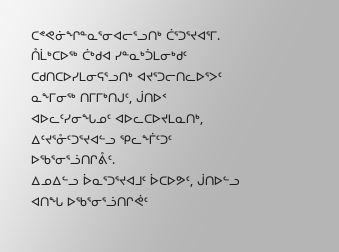ᑕᕝᕙᓃᖏᓐᓇᕐᓂᐊᓕᕐᓗᑎᒃ ᑖᕐᑐᕐᔪᐊᕐᒥ.
ᑍᒫᒃᑕᐅᖅ ᑖᒃᑯᐊ ᓯᓐᓇᒃᑑᒪᓂᒃᑯᑦ ᑕᑯᑎᑕᐅᓯᒪᓂᕋᕐᓗᑎᒃ ᐊᔪᕐᑐᓕᑎᓚᐅᕐᐳᑦ ᓇᖕᒥᓂᖅ ᑎᒥᒥᒃᑎᒍᑦ, ᒎᑎᐅᑉ ᐊᐅᓚᑦᓯᓂᖓᓄᑦ ᐊᐅᓚᑕᐅᔪᒪᓇᑎᒃ, ᐃᑦᔪᕐᓁᑦᑐᕐᔪᐊᓪᓗ ᕿᓚᖕᒦᑦᑐᑦ ᐅᖃᕐᓂᕐᓘᑎᒋᕔᑦ.
ᐃᓄᐃᓪᓗ ᐆᓇᕐᑐᕐᔪᐊᒧᑦ ᐆᑕᐅᕗᑦ, ᒎᑎᐅᓪᓗ ᐊᑎᖓ ᐅᖃᕐᓂᕐᓘᑎᒋᕚᑦ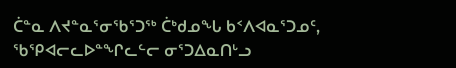ᑖᓐᓇ ᐱᔪᓐᓇᕐᓂᖃᕐᑐᖅ ᑖᒃᑯᓄᖓ ᑲᑉᐱᐊᓇᕐᑐᓄᑦ, ᖃᕿᐊᓕᓚᐅᓐᖏᓚᓪᓕ ᓂᕐᑐᐃᓇᑎᒡᓗ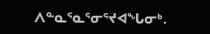ᐱᓐᓇᕐᓇᕐᓂᕐᔪᐊᖓᓂᒃ.